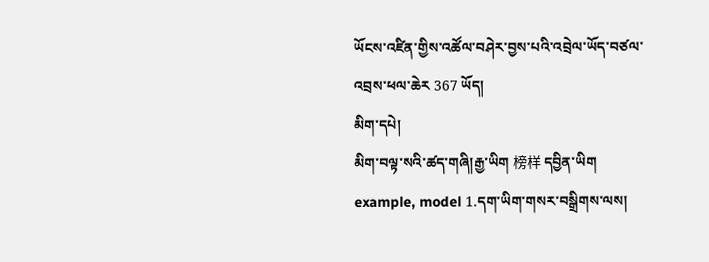ཡོངས་འཛིན་གྱིས་འཚོལ་བཤེར་བྱས་པའི་འབྲེལ་ཡོད་བཙལ་འབྲས་ཕལ་ཆེར 367 ཡོད།
མིག་དཔེ།
མིག་བལྟ་སའི་ཚད་གཞི།རྒྱ་ཡིག 榜样 དབྱིན་ཡིག example, model 1.དག་ཡིག་གསར་བསྒྲིགས་ལས།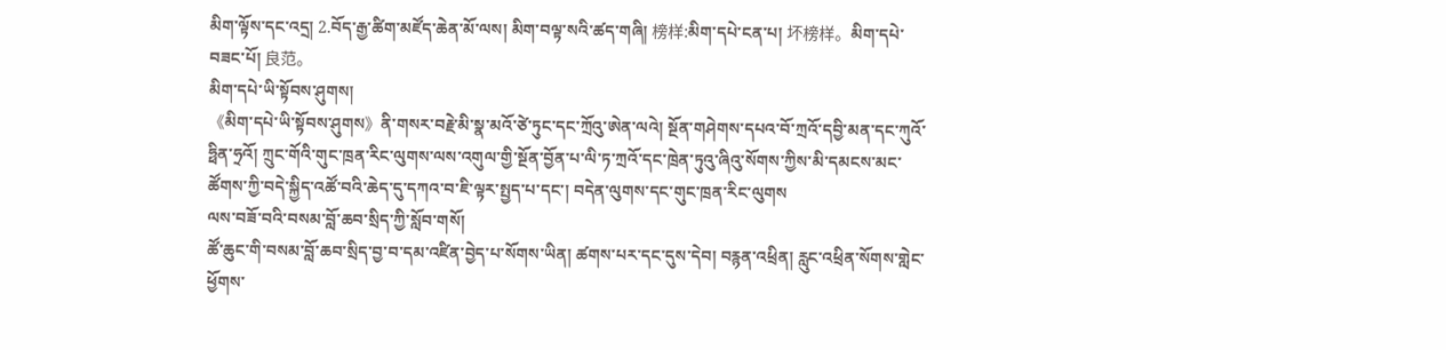མིག་ལྟོས་དང་འདྲ། 2.བོད་རྒྱ་ཚིག་མཛོད་ཆེན་མོ་ལས། མིག་བལྟ་སའི་ཚད་གཞི། 榜样:མིག་དཔེ་ངན་པ། 坏榜样。མིག་དཔེ་བཟང་པོ། 良范。
མིག་དཔེ་ཡི་སྟོབས་ཤུགས།
《མིག་དཔེ་ཡི་སྟོབས་ཤུགས》ནི་གསར་བརྗེ་མི་སྣ་མའོ་ཙེ་ཏུང་དང་ཀྲོའུ་ཨེན་ལའེ། སྔོན་གཤེགས་དཔའ་བོ་ཀྲའོ་དབྱི་མན་དང་ཀུའོ་ཧྥིན་ཧྲའོ། ཀྲུང་གོའི་གུང་ཁྲན་རིང་ལུགས་ལས་འགུལ་གྱི་སྔོན་བྱོན་པ་ལི་ཏ་ཀྲའོ་དང་ཁྲེན་ཏུའུ་ཞིའུ་སོགས་ཀྱིས་མི་དམངས་མང་ཚོགས་ཀྱི་བདེ་སྐྱིད་འཚོ་བའི་ཆེད་དུ་དཀའ་བ་ཇི་ལྟར་སྤྱད་པ་དང་། བདེན་ལུགས་དང་གུང་ཁྲན་རིང་ལུགས
ལས་བཟོ་བའི་བསམ་བློ་ཆབ་སྲིད་ཀྱི་སློབ་གསོ།
ཚོ་ཆུང་གི་བསམ་བློ་ཆབ་སྲིད་བྱ་བ་དམ་འཛིན་བྱེད་པ་སོགས་ཡིན། ཚགས་པར་དང་དུས་དེབ། བརྙན་འཕྲིན། རླུང་འཕྲིན་སོགས་གླེང་ཕྱོགས་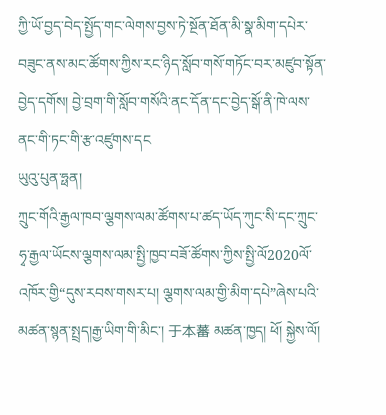ཀྱི་ཡོ་བྱད་བེད་སྤྱོད་གང་ལེགས་བྱས་ཏེ་སྔོན་ཐོན་མི་སྣ་མིག་དཔེར་བཟུང་ནས་མང་ཚོགས་ཀྱིས་རང་ཉིད་སློབ་གསོ་གཏོང་བར་མཛུབ་སྟོན་བྱེད་དགོས། བྱེ་བྲག་གི་སློབ་གསོའི་ནང་དོན་དང་བྱེད་སྒོ་ནི་ཁེ་ལས་ནང་གི་ཏང་གི་རྩ་འཛུགས་དང
ཡུའུ་པུན་ཧྥན།
ཀྲུང་གོའི་རྒྱལ་ཁབ་ལྕགས་ལམ་ཚོགས་པ་ཚད་ཡོད་ཀུང་སི་དང་ཀྲུང་ཧྭ་རྒྱལ་ཡོངས་ལྕགས་ལམ་སྤྱི་ཁྱབ་བཟོ་ཚོགས་ཀྱིས་སྤྱི་ལོ2020ལོ་འཁོར་གྱི“དུས་རབས་གསར་པ། ལྕགས་ལམ་གྱི་མིག་དཔེ”ཞེས་པའི་མཚན་སྙན་སྤྲད།རྒྱ་ཡིག་གི་མིང་། 于本蕃 མཚན་ཁྱད། ཕོ། སྐྱེས་ལོ།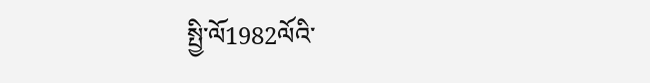སྤྱི་ལོ1982ལོའི་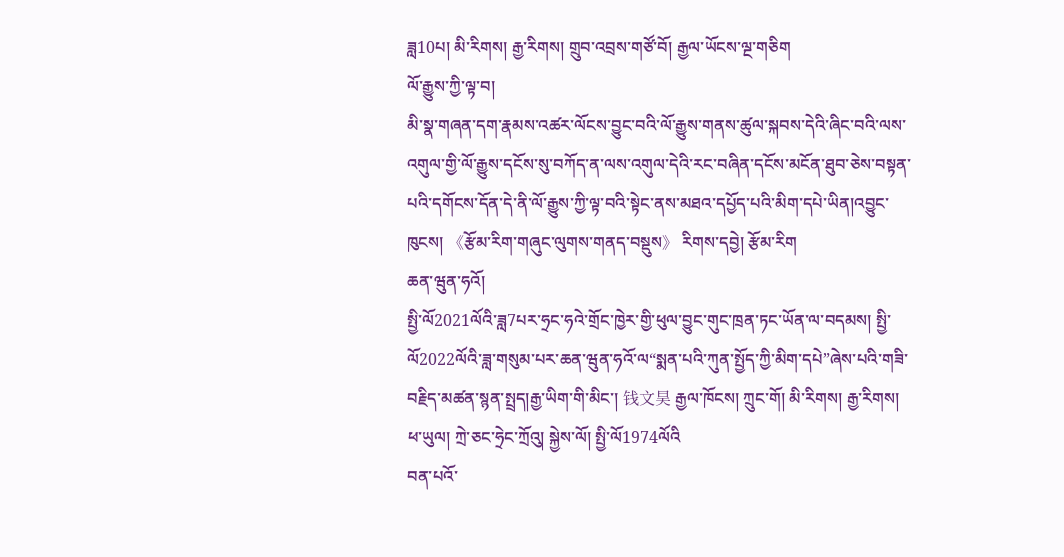ཟླ10པ། མི་རིགས། རྒྱ་རིགས། གྲུབ་འབྲས་གཙོ་བོ། རྒྱལ་ཡོངས་ལྔ་གཅིག
ལོ་རྒྱུས་ཀྱི་ལྟ་བ།
མི་སྣ་གཞན་དག་རྣམས་འཚར་ལོངས་བྱུང་བའི་ལོ་རྒྱུས་གནས་ཚུལ་སྐབས་དེའི་ཞིང་བའི་ལས་འགུལ་གྱི་ལོ་རྒྱུས་དངོས་སུ་བཀོད་ན་ལས་འགུལ་དེའི་རང་བཞིན་དངོས་མངོན་ཐུབ་ཅེས་བསྟན་པའི་དགོངས་དོན་དེ་ནི་ལོ་རྒྱུས་ཀྱི་ལྟ་བའི་སྟེང་ནས་མཐའ་དཔྱོད་པའི་མིག་དཔེ་ཡིན།འབྱུང་ཁུངས། 《རྩོམ་རིག་གཞུང་ལུགས་གནད་བསྡུས》 རིགས་དབྱེ། རྩོམ་རིག
ཆན་ཝུན་ཧའོ།
སྤྱི་ལོ2021ལོའི་ཟླ7པར་ཧྲང་ཧའེ་གྲོང་ཁྱེར་གྱི་ཕུལ་བྱུང་གུང་ཁྲན་ཏང་ཡོན་ལ་བདམས། སྤྱི་ལོ2022ལོའི་ཟླ་གསུམ་པར་ཆན་ཝུན་ཧའོ་ལ“སྨན་པའི་ཀུན་སྤྱོད་ཀྱི་མིག་དཔེ”ཞེས་པའི་གཟི་བརྗིད་མཚན་སྙན་སྤྲད།རྒྱ་ཡིག་གི་མིང་། 钱文昊 རྒྱལ་ཁོངས། ཀྲུང་གོ། མི་རིགས། རྒྱ་རིགས། ཕ་ཡུལ། ཀྲེ་ཅང་ཧྲེང་ཀྲོའུ། སྐྱེས་ལོ། སྤྱི་ལོ1974ལོའི
བན་པའོ་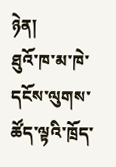ཉེན།
ཐུའོ་ཁ་མ་ཁེ་དངོས་ལུགས་ཚོད་ལྟའི་ཁྲོད་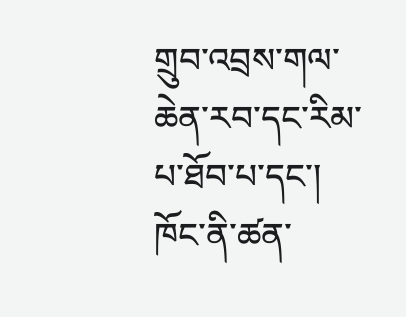གྲུབ་འབྲས་གལ་ཆེན་རབ་དང་རིམ་པ་ཐོབ་པ་དང་། ཁོང་ནི་ཚན་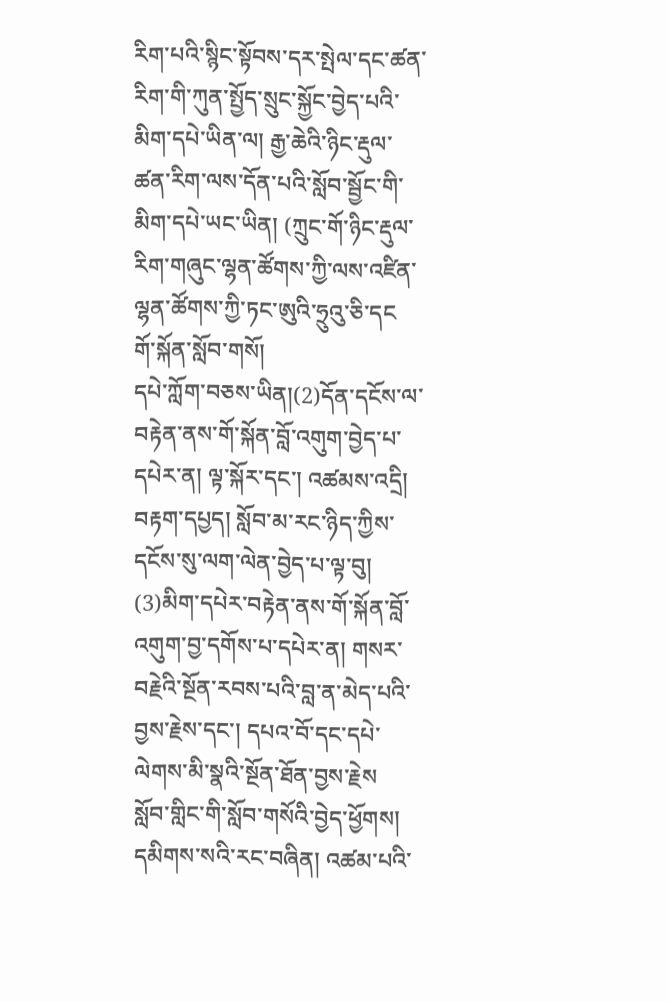རིག་པའི་སྙིང་སྟོབས་དར་སྤེལ་དང་ཚན་རིག་གི་ཀུན་སྤྱོད་སྲུང་སྐྱོང་བྱེད་པའི་མིག་དཔེ་ཡིན་ལ། རྒྱ་ཆེའི་ཉིང་རྡུལ་ཚན་རིག་ལས་དོན་པའི་སློབ་སྦྱོང་གི་མིག་དཔེ་ཡང་ཡིན། (ཀྲུང་གོ་ཉིང་རྡུལ་རིག་གཞུང་ལྷན་ཚོགས་ཀྱི་ལས་འཛིན་ལྷན་ཚོགས་ཀྱི་ཏང་ཨུའི་ཧྲུའུ་ཅི་དང
གོ་སྐོན་སློབ་གསོ།
དཔེ་ཀློག་བཅས་ཡིན།(2)དོན་དངོས་ལ་བརྟེན་ནས་གོ་སྐོན་བློ་འགུག་བྱེད་པ་དཔེར་ན། ལྟ་སྐོར་དང་། འཚམས་འདྲི། བརྟག་དཔྱད། སློབ་མ་རང་ཉིད་ཀྱིས་དངོས་སུ་ལག་ལེན་བྱེད་པ་ལྟ་བུ། (3)མིག་དཔེར་བརྟེན་ནས་གོ་སྐོན་བློ་འགུག་བྱ་དགོས་པ་དཔེར་ན། གསར་བརྗེའི་སྔོན་རབས་པའི་བླ་ན་མེད་པའི་བྱས་རྗེས་དང་། དཔའ་བོ་དང་དཔེ་ལེགས་མི་སྣའི་སྔོན་ཐོན་བྱས་རྗེས
སློབ་གླིང་གི་སློབ་གསོའི་བྱེད་ཕྱོགས།
དམིགས་སའི་རང་བཞིན། འཚམ་པའི་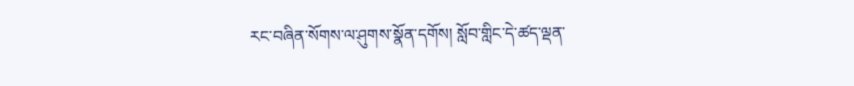རང་བཞིན་སོགས་ལ་ཤུགས་སྣོན་དགོས། སློབ་གླིང་དེ་ཚད་ལྡན་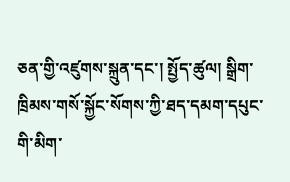ཅན་གྱི་འཛུགས་སྐྲུན་དང་། སྤྱོད་ཚུལ། སྒྲིག་ཁྲིམས་གསོ་སྐྱོང་སོགས་ཀྱི་ཐད་དམག་དཔུང་གི་མིག་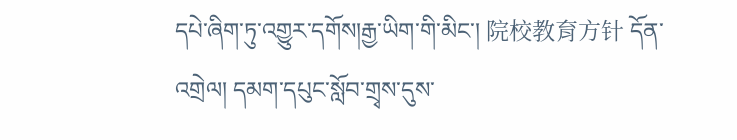དཔེ་ཞིག་ཏུ་འགྱུར་དགོས།རྒྱ་ཡིག་གི་མིང་། 院校教育方针 དོན་འགྲེལ། དམག་དཔུང་སློབ་གྲྭས་དུས་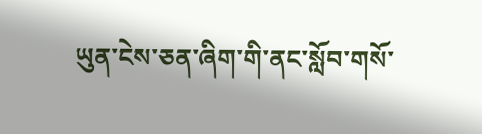ཡུན་ངེས་ཅན་ཞིག་གི་ནང་སློབ་གསོ་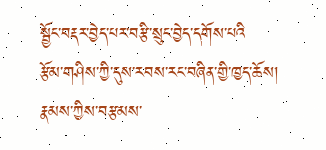སྦྱོང་བརྡར་བྱེད་པར་བརྩི་སྲུང་བྱེད་དགོས་པའི
རྩོམ་གཤིས་ཀྱི་དུས་རབས་རང་བཞིན་གྱི་ཁྱད་ཆོས།
རྣམས་ཀྱིས་བརྩམས་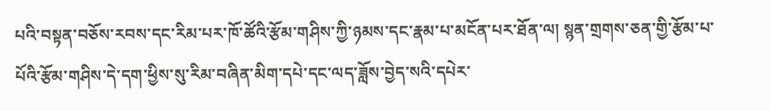པའི་བསྟན་བཅོས་རབས་དང་རིམ་པར་ཁོ་ཚོའི་རྩོམ་གཤིས་ཀྱི་ཉམས་དང་རྣམ་པ་མངོན་པར་ཐོན་ལ། སྙན་གྲགས་ཅན་གྱི་རྩོམ་པ་པོའི་རྩོམ་གཤིས་དེ་དག་ཕྱིས་སུ་རིམ་བཞིན་མིག་དཔེ་དང་ལད་ཟློས་བྱེད་སའི་དཔེར་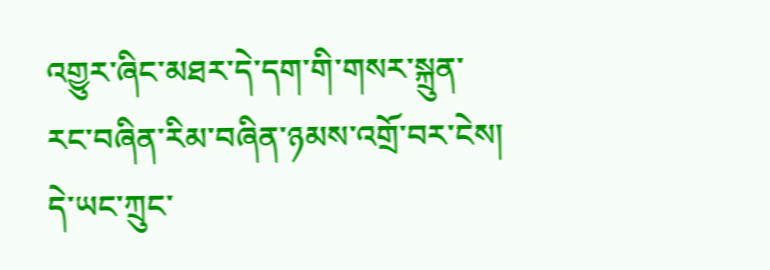འགྱུར་ཞིང་མཐར་དེ་དག་གི་གསར་སྐྲུན་རང་བཞིན་རིམ་བཞིན་ཉམས་འགྲོ་བར་ངེས། དེ་ཡང་ཀྲུང་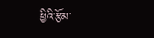ཕྱིའི་རྩོམ་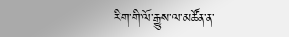རིག་གི་ལོ་རྒྱུས་ལ་མཚོན་ན་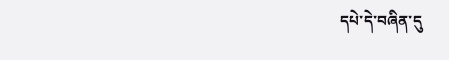དཔེ་དེ་བཞིན་དུ